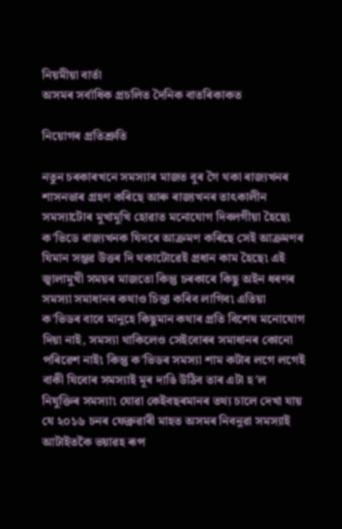নিয়মীয়া বাৰ্তা
অসমৰ সৰ্বাধিক প্ৰচলিত দৈনিক বাতৰিকাকত

নিয়োগৰ প্রতিশ্রুতি

নতুন চৰকাৰখনে সমস্যাৰ মাজত বুৰ গৈ থকা ৰাজ্যখনৰ শাসনভাৰ গ্রহণ কৰিছে আৰু ৰাজ্যখনৰ তাৎকালীন সমস্যাটোৰ মুখামুখি হোৱাত মনোযোগ দিবলগীয়া হৈছে৷ ক’ভিডে ৰাজ্যখনক যিদৰে আক্রমণ কৰিছে সেই আক্রমণৰ যিমান সম্ভৱ উত্তৰ দি থকাটোৱেই প্রধান কাম হৈছে৷ এই জ্বালামুখী সময়ৰ মাজতো কিন্তু চৰকাৰে কিছু অইন ধৰণৰ সমস্যা সমাধানৰ কথাও চিন্তা কৰিব লাগিব৷ এতিয়া ক’ভিডৰ বাবে মানুহে কিছুমান কথাৰ প্রতি বিশেষ মনোযোগ দিয়া নাই, সমস্যা থাকিলেও সেইবোৰৰ সমাধানৰ কোনো পৰিৱেশ নাই৷ কিন্তু ক’ভিডৰ সমস্যা শাম কটাৰ লগে লগেই বাকী যিবোৰ সমস্যাই মূৰ দাঙি উঠিব তাৰ এটা হ’ল নিযুক্তিৰ সমস্যা৷ যোৱা কেইবছৰমানৰ তথ্য চালে দেখা যায় যে ২০১৬ চনৰ ফেব্রুৱাৰী মাহত অসমৰ নিবনুৱা সমস্যাই আটাইতকৈ ভয়াৱহ ৰূপ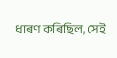ধাৰণ কৰিছিল, সেই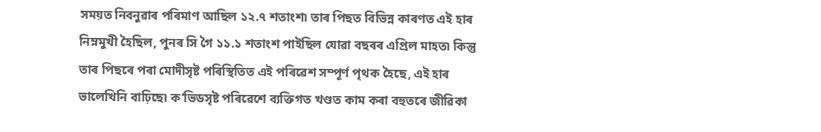সময়ত নিবনুৱাৰ পৰিমাণ আছিল ১২.৭ শতাংশ৷ তাৰ পিছত বিভিন্ন কাৰণত এই হাৰ নিম্নমুখী হৈছিল, পুনৰ সি গৈ ১১.১ শতাংশ পাইছিল যোৱা বছৰৰ এপ্রিল মাহত৷ কিন্তু তাৰ পিছৰে পৰা মোদীসৃষ্ট পৰিস্থিতিত এই পৰিৱেশ সম্পূর্ণ পৃথক হৈছে, এই হাৰ ভালেখিনি বাঢ়িছে৷ ক’ভিডসৃষ্ট পৰিৱেশে ব্যক্তিগত খণ্ডত কাম কৰা বহুতৰে জীৱিকা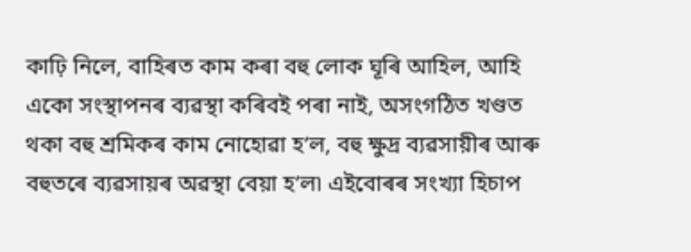কাঢ়ি নিলে, বাহিৰত কাম কৰা বহু লোক ঘূৰি আহিল, আহি একো সংস্থাপনৰ ব্যৱস্থা কৰিবই পৰা নাই, অসংগঠিত খণ্ডত থকা বহু শ্রমিকৰ কাম নোহোৱা হ’ল, বহু ক্ষুদ্র ব্যৱসায়ীৰ আৰু বহুতৰে ব্যৱসায়ৰ অৱস্থা বেয়া হ’ল৷ এইবোৰৰ সংখ্যা হিচাপ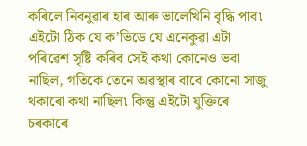কৰিলে নিবনুৱাৰ হাৰ আৰু ভালেখিনি বৃদ্ধি পাব৷ এইটো ঠিক যে ক’ভিডে যে এনেকুৱা এটা পৰিৱেশ সৃষ্টি কৰিব সেই কথা কোনেও ভবা নাছিল, গতিকে তেনে অৱস্থাৰ বাবে কোনো সাজু থকাৰো কথা নাছিল৷ কিন্তু এইটো যুক্তিৰে চৰকাৰে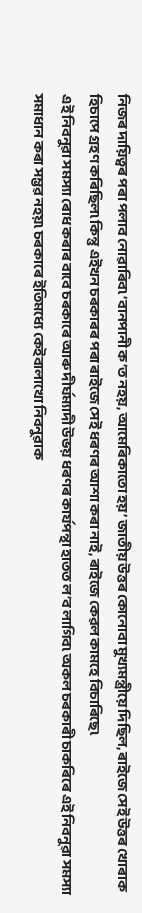নিজৰ দায়িত্বৰ পৰা পলাব নোৱাৰিব৷ ‘বানপানী ক’ত নহয়, আমেৰিকাতো হয়’ জাতীয় উত্তৰ কোনোবা মুখ্যমন্ত্রীয়ে দিছিল, ৰাইজে সেই উত্তৰ খোৰাক হিচাপে গ্রহণ কৰিছিল৷ কিন্তু এইখন চৰকাৰৰ পৰা ৰাইজে সেই ধৰণৰ আশা কৰা নাই, ৰাইজে কেৱল কামহে বিচাৰিছে৷
এই নিবনুৱা সমস্যা ৰোধ কৰাৰ বাবে চৰকাৰে আৰু দীর্ঘম্যাদী উভয় ধৰণৰ কার্যপন্থা হাতত ল’ব লাগিব৷ অকল চৰকাৰী চাকৰিৰে এই নিবনুৱা সমস্যা সমাধান কৰা সম্ভৱ নহয়৷ চৰকাৰে ইতিমধ্যে কেইবালাখো নিবনুৱাক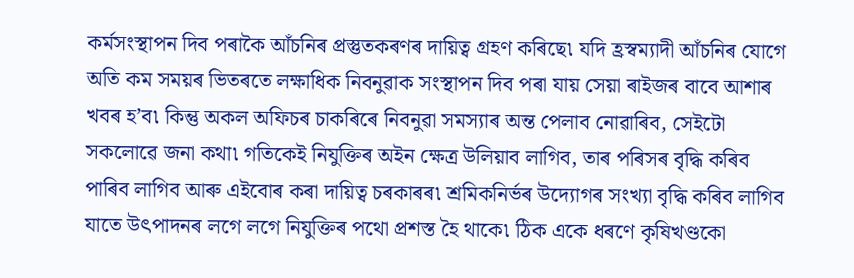কর্মসংস্থাপন দিব পৰাকৈ আঁচনিৰ প্রস্তুতকৰণৰ দায়িত্ব গ্রহণ কৰিছে৷ যদি হ্রস্বম্যাদী আঁচনিৰ যোগে অতি কম সময়ৰ ভিতৰতে লক্ষাধিক নিবনুৱাক সংস্থাপন দিব পৰা যায় সেয়া ৰাইজৰ বাবে আশাৰ খবৰ হ’ব৷ কিন্তু অকল অফিচৰ চাকৰিৰে নিবনুৱা সমস্যাৰ অন্ত পেলাব নোৱাৰিব, সেইটো সকলোৱে জনা কথা৷ গতিকেই নিযুক্তিৰ অইন ক্ষেত্র উলিয়াব লাগিব, তাৰ পৰিসৰ বৃদ্ধি কৰিব পাৰিব লাগিব আৰু এইবোৰ কৰা দায়িত্ব চৰকাৰৰ৷ শ্রমিকনির্ভৰ উদ্যোগৰ সংখ্যা বৃদ্ধি কৰিব লাগিব যাতে উৎপাদনৰ লগে লগে নিযুক্তিৰ পথো প্রশস্ত হৈ থাকে৷ ঠিক একে ধৰণে কৃষিখণ্ডকো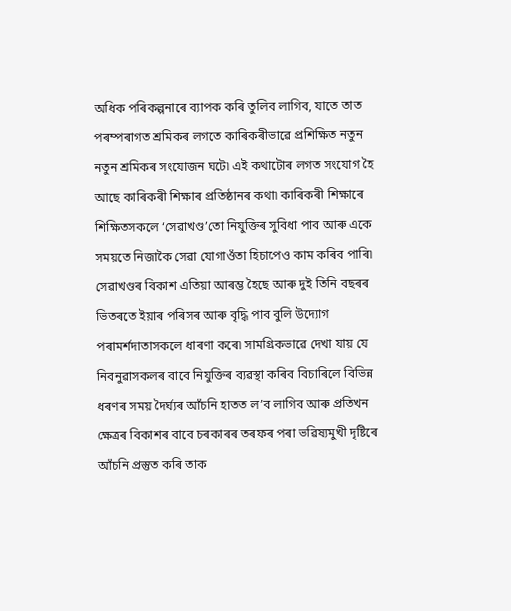অধিক পৰিকল্পনাৰে ব্যাপক কৰি তুলিব লাগিব, যাতে তাত পৰম্পৰাগত শ্রমিকৰ লগতে কাৰিকৰীভাৱে প্রশিক্ষিত নতুন নতুন শ্রমিকৰ সংযোজন ঘটে৷ এই কথাটোৰ লগত সংযোগ হৈ আছে কাৰিকৰী শিক্ষাৰ প্রতিষ্ঠানৰ কথা৷ কাৰিকৰী শিক্ষাৰে শিক্ষিতসকলে ‘সেৱাখণ্ড’তো নিযুক্তিৰ সুবিধা পাব আৰু একে সময়তে নিজাকৈ সেৱা যোগাওঁতা হিচাপেও কাম কৰিব পাৰি৷ সেৱাখণ্ডৰ বিকাশ এতিয়া আৰম্ভ হৈছে আৰু দুই তিনি বছৰৰ ভিতৰতে ইয়াৰ পৰিসৰ আৰু বৃদ্ধি পাব বুলি উদ্যোগ পৰামর্শদাতাসকলে ধাৰণা কৰে৷ সামগ্রিকভাৱে দেখা যায় যে নিবনুৱাসকলৰ বাবে নিযুক্তিৰ ব্যৱস্থা কৰিব বিচাৰিলে বিভিন্ন ধৰণৰ সময় দৈর্ঘ্যৰ আঁচনি হাতত ল’ব লাগিব আৰু প্রতিখন ক্ষেত্রৰ বিকাশৰ বাবে চৰকাৰৰ তৰফৰ পৰা ভৱিষ্যমুখী দৃষ্টিৰে আঁচনি প্রস্তুত কৰি তাক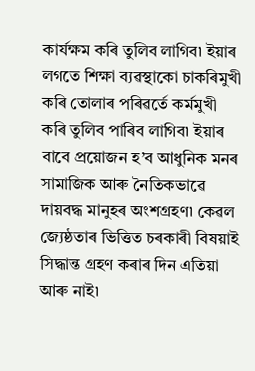কার্যক্ষম কৰি তুলিব লাগিব৷ ইয়াৰ লগতে শিক্ষা ব্যৱস্থাকো চাকৰিমুখী কৰি তোলাৰ পৰিৱর্তে কর্মমুখী কৰি তুলিব পাৰিব লাগিব৷ ইয়াৰ বাবে প্রয়োজন হ’ব আধুনিক মনৰ সামাজিক আৰু নৈতিকভাৱে দায়বদ্ধ মানুহৰ অংশগ্রহণ৷ কেৱল জ্যেষ্ঠতাৰ ভিত্তিত চৰকাৰী বিষয়াই সিদ্ধান্ত গ্রহণ কৰাৰ দিন এতিয়া আৰু নাই৷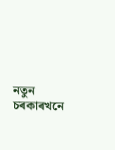নতুন চৰকাৰখনে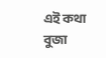এই কথা বুজা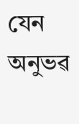যেন অনুভৱ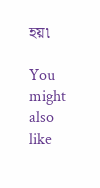হয়৷

You might also like